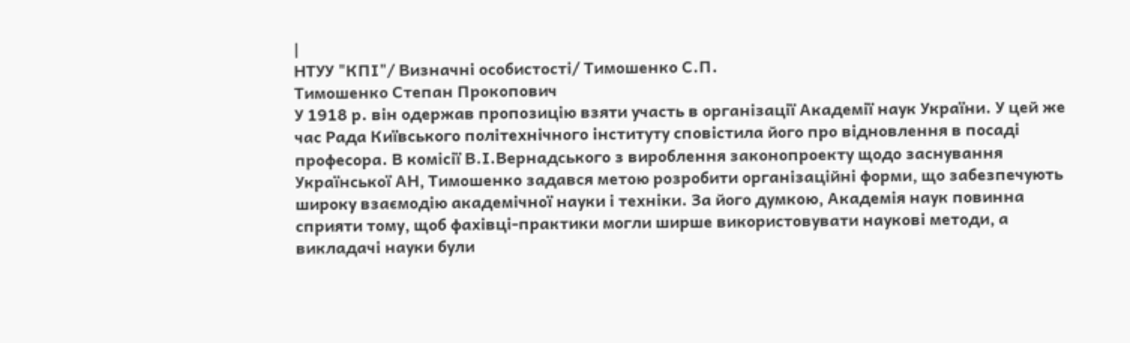|
НТУУ "КПІ"/ Визначні особистості/ Тимошенко С.П.
Тимошенко Степан Прокопович
У 1918 р. він одержав пропозицію взяти участь в організації Академії наук України. У цей же час Рада Київського політехнічного інституту сповістила його про відновлення в посаді професора. В комісії В.І.Вернадського з вироблення законопроекту щодо заснування Української АН, Тимошенко задався метою розробити організаційні форми, що забезпечують широку взаємодію академічної науки і техніки. За його думкою, Академія наук повинна сприяти тому, щоб фахівці-практики могли ширше використовувати наукові методи, а викладачі науки були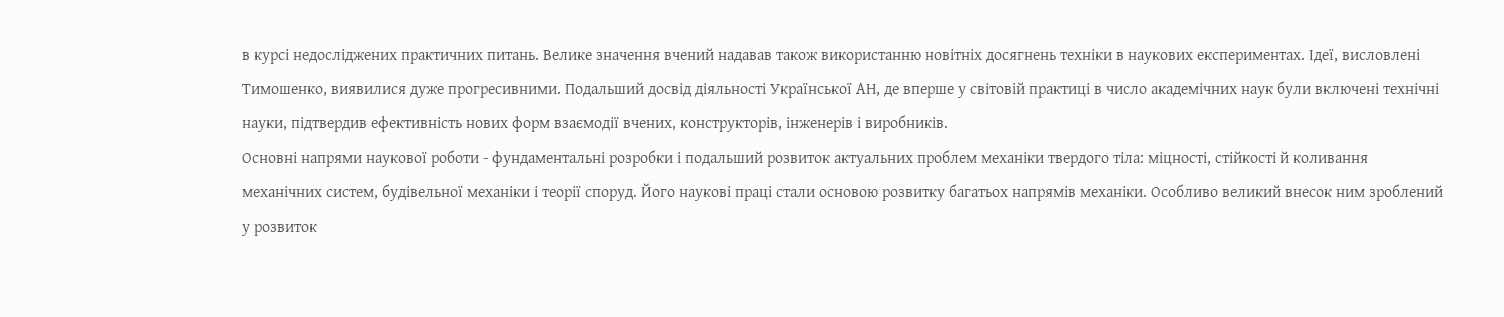в курсі недосліджених практичних питань. Велике значення вчений надавав також використанню новітніх досягнень техніки в наукових експериментах. Ідеї, висловлені Тимошенко, виявилися дуже прогресивними. Подальший досвід діяльності Української АН, де вперше у світовій практиці в число академічних наук були включені технічні науки, підтвердив ефективність нових форм взаємодії вчених, конструкторів, інженерів і виробників.
Основні напрями наукової роботи - фундаментальні розробки і подальший розвиток актуальних проблем механіки твердого тіла: міцності, стійкості й коливання механічних систем, будівельної механіки і теорії споруд. Його наукові праці стали основою розвитку багатьох напрямів механіки. Особливо великий внесок ним зроблений у розвиток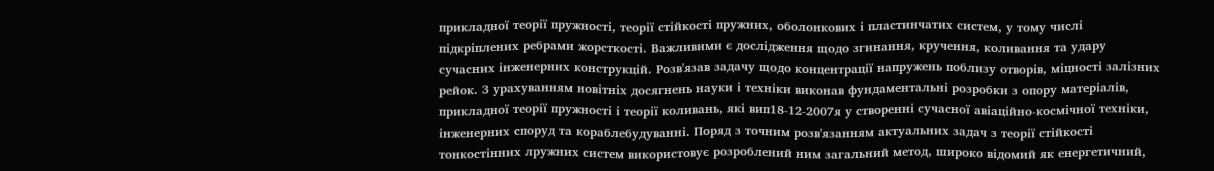прикладної теорії пружності, теорії стійкості пружних, оболонкових і пластинчатих систем, у тому числі підкріплених ребрами жорсткості. Важливими є дослідження щодо згинання, кручення, коливання та удару сучасних інженерних конструкцій. Розв'язав задачу щодо концентрації напружень поблизу отворів, міцності залізних рейок. З урахуванням новітніх досягнень науки і техніки виконав фундаментальні розробки з опору матеріалів, прикладної теорії пружності і теорії коливань, які вип18-12-2007я у створенні сучасної авіаційно-космічної техніки, інженерних споруд та кораблебудуванні. Поряд з точним розв'язанням актуальних задач з теорії стійкості тонкостінних лружних систем використовує розроблений ним загальний метод, широко відомий як енергетичний,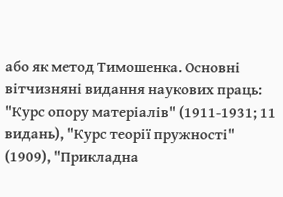або як метод Тимошенка. Основні вітчизняні видання наукових праць: "Курс опору матеріалів" (1911-1931; 11 видань), "Курс теорії пружності" (1909), "Прикладна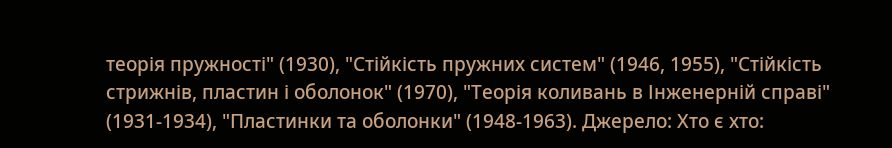теорія пружності" (1930), "Стійкість пружних систем" (1946, 1955), "Стійкість стрижнів, пластин і оболонок" (1970), "Теорія коливань в Інженерній справі" (1931-1934), "Пластинки та оболонки" (1948-1963). Джерело: Хто є хто: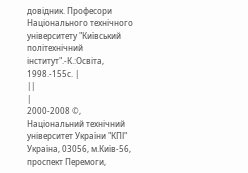довідник. Професори Національного технічного університету "Київський політехнічний інститут".-К.:Освіта, 1998.-155с. |
||
|
2000-2008 ©, Національний технічний університет України "КПІ"
Україна, 03056, м.Київ-56, проспект Перемоги,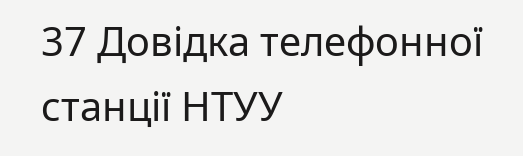37 Довiдка телефонної станцiї НТУУ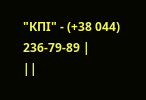"КПI" - (+38 044) 236-79-89 |
||